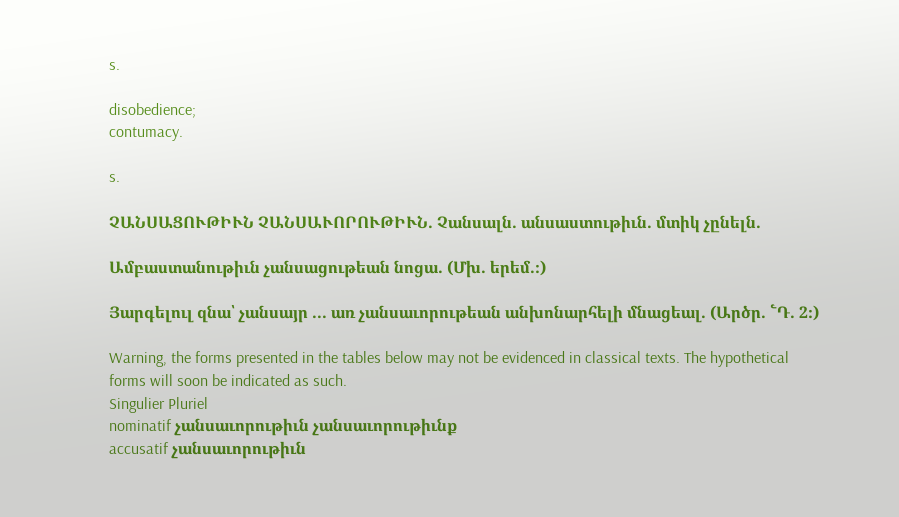s.

disobedience;
contumacy.

s.

ՉԱՆՍԱՑՈՒԹԻՒՆ ՉԱՆՍԱՒՈՐՈՒԹԻՒՆ. Չանսալն. անսաստութիւն. մտիկ չընելն.

Ամբաստանութիւն չանսացութեան նոցա. (Մխ. երեմ.։)

Յարգելուլ զնա՝ չանսայր ... առ չանսաւորութեան անխոնարհելի մնացեալ. (Արծր. ՟Դ. 2։)

Warning, the forms presented in the tables below may not be evidenced in classical texts. The hypothetical forms will soon be indicated as such.
Singulier Pluriel
nominatif չանսաւորութիւն չանսաւորութիւնք
accusatif չանսաւորութիւն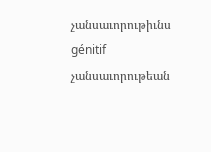չանսաւորութիւնս
génitif չանսաւորութեան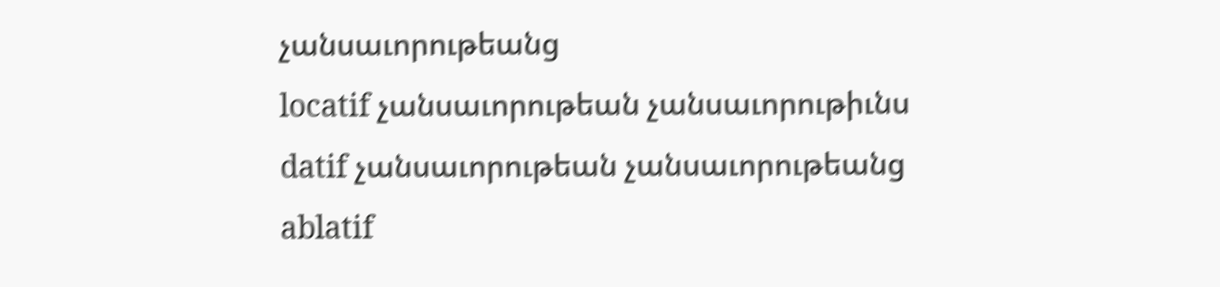չանսաւորութեանց
locatif չանսաւորութեան չանսաւորութիւնս
datif չանսաւորութեան չանսաւորութեանց
ablatif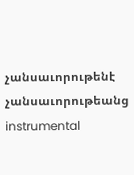չանսաւորութենէ չանսաւորութեանց
instrumental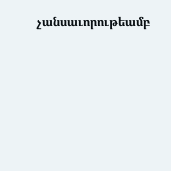չանսաւորութեամբ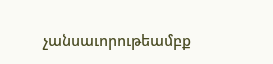չանսաւորութեամբք